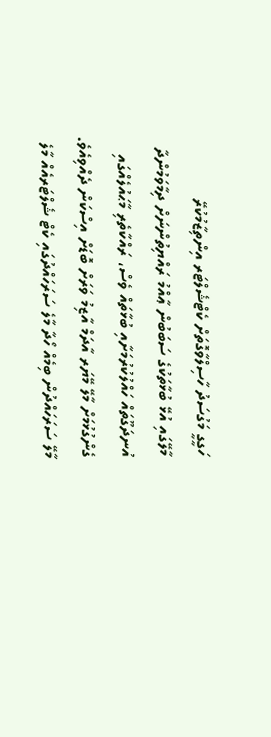ހަގީގީ މަގުސަދު ހާސިލްވާގޮތަށް ކެޓްޝެލްޓަރ އިންތިޒާމުކުރޭ
މާލޭގައި އުޅޭ ބުޅާތަކުގެ ސަބަބުން ޢާއްމު ރައްޔިތުންނަށް ދިމާވަމުންދާ އުނދަގޫތައް ހައްލުކުރުމަށާއި ބުޅާތައް ވެސް، ރައްކާތެރި މާޙައުލެއްގައި ގެންގުޅުމަށް މާލޭ މޭޔަރ އާދަމް އާޒިމު ވަރަށް ބޮޑަށް އިސްކަން ދެއްވިއެވެ.
މާލޭ ސަރަހައްދުން ބިމެއް ހޯދާ މާލެ ސަރަހައްދުގައި ކެޓް ޝެލްޓަރއެއް މާލެ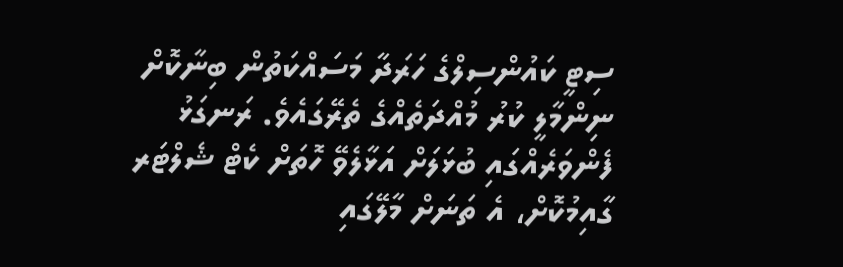ސިޓީ ކައުންސިލްގެ ހަރަދާ މަސައްކަތުން ބިނާކޮށް ނިންމާލީ ކުރު މުއްދަތެއްގެ ތެރޭގައެވެ. ރަނގަޅު ފެންވަރެއްގައި ބުޅަލަށް އަޅާލެވޭ ހޮތަށް ކެޓް ޝެލްޓަރ ގާއިމުކޮށް، އެ ތަނަށް މާލޭގައި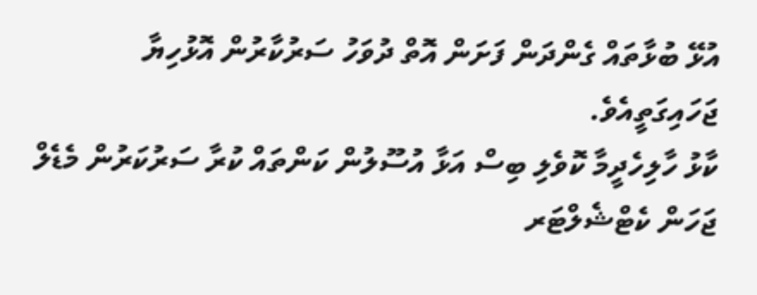އުޅޭ ބުޅާތައް ގެންދަން ފަށަން އޮތް ދުވަހު ސަރުކާރުން އޮޅުހިޔާ ޖަހައިގަތީއެވެ.
ކާޅު ހާލިހެދީމާ ކޮވެލި ބިސް އަޅާ އުސޫލުން ކަންތައް ކުރާ ސަރުކަރުން މެޑެލް ޖަހަން ކެޓްޝެލްޓަރ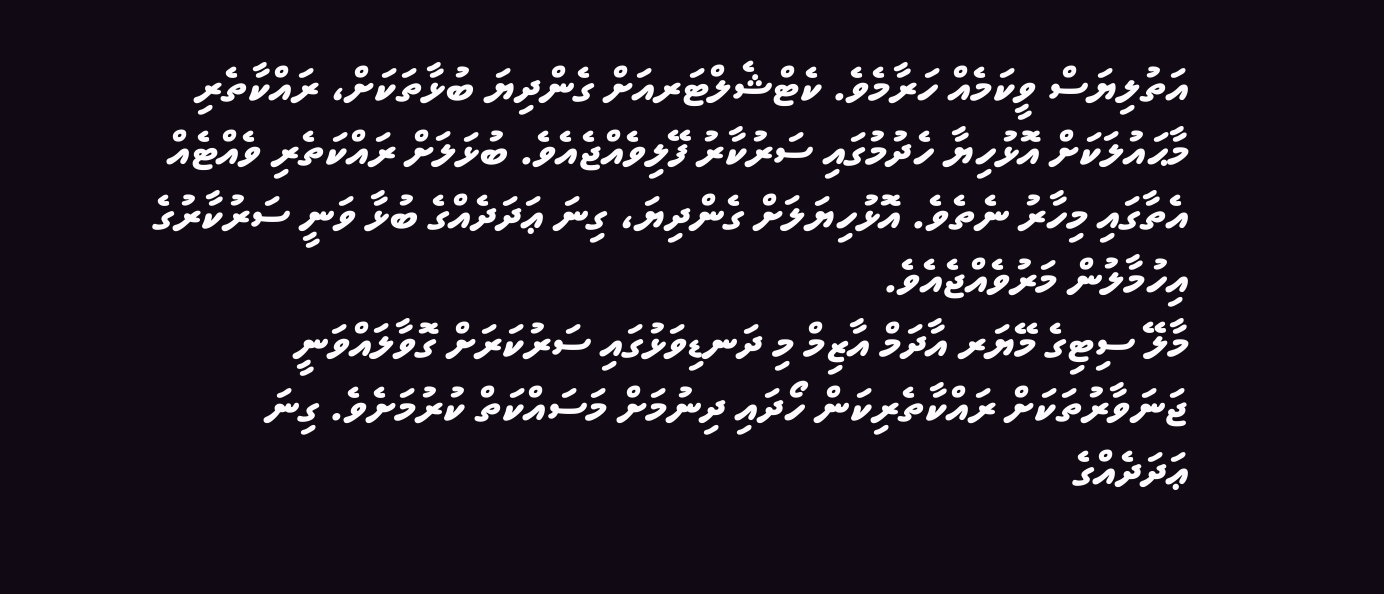އަތުލިޔަސް ވީކަމެއް ހަރާމެވެ. ކެޓްޝެލްޓަރއަށް ގެންދިޔަ ބުޅާތަކަށް، ރައްކާތެރި މާޙައުލަކަށް އޮޅުހިޔާ ހެދުމުގައި ސަރުކާރު ފޭލިވެއްޖެއެވެ. ބުޅަލަށް ރައްކަތެރި ވެއްޓެއް އެތާގައި މިހާރު ނެތެވެ. އޮޅުހިޔަލަށް ގެންދިޔަ، ގިނަ ޢަދަދެއްގެ ބުޅާ ވަނީ ސަރުކާރުގެ އިހުމާލުން މަރުވެއްޖެއެވެ.
މާލޭ ސިޓިގެ މޭޔަރ އާދަމް އާޒިމް މި ދަނޑިވަޅުގައި ސަރުކަރަށް ގޮވާލައްވަނީ ޖަނަވާރުތަކަށް ރައްކާތެރިކަން ހޯދައި ދިނުމަށް މަސައްކަތް ކުރުމަށެވެ. ގިނަ ޢަދަދެއްގެ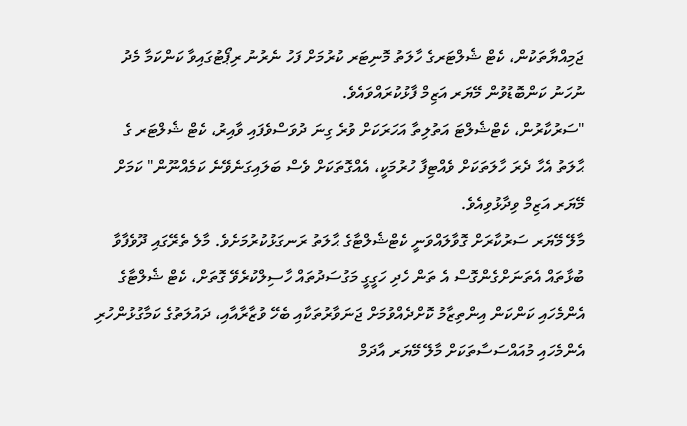ޖަމިއްޔާތަކުން، ކެޓް ޝެލްޓަރގެ ހާލަތު މޮނިޓަރ ކުރުމަށް ފަހު ނެރުނު ރިޕޯޓުގައިވާ ކަންކަމާ މެދު ނުހަނު ކަންބޮޑުވުން މޭޔަރ އަޒިމް ފާޅުކުރައްވައެވެ.
"ސަރުކާރުން، ކެޓްޝެލްޓަ އަތުލިތާ އަހަރަކަށް ވުރެ ގިނަ ދުވަސްވެފައި ވާއިރު، ކެޓް ޝެލްޓަރ ގެ ޙާލަތު އެހާ ދެރަ ހާލަތަކަށް ވެއްޓިފާ ހުރުމަކީ، އެއްގޮތަކަށް ވެސް ބަލައިގަނެވޭނެ ކަމެއްނޫން" ކަމަށް މޭޔަރ އަޒިމް ވިދާޅުވިއެވެ.
މާލޭ މޭޔަރ ސަރުކާރަށް ގޮވާލައްވަނީ ކެޓްޝެލްޓާގެ ޙާލަތު ރަނގަޅުކުރުމަށެވެ. މާލެ ތެރޭގައި ދޫވެފާވާ ބުޅާތައް އެތަނަށްގެންގޮސް އެ ތަން ހެދި ހަގީގީ މަގުސަދުތައް ހާސިލްކުރެވޭ ގޮތަށް، ކެޓް ޝެލްޓާގެ އެންމެހައި ކަންކަން އިންތިޒާމު ކޮށްދެއްވުމަށް ޖަނަވާރުތަކާއި ބެހޭ ވުޒާރާއާއި، ދައުލަތުގެ ކަމާގުޅުންހުރި އެންމެހައި މުއައްސަސާތަކަށް މާލޭ މޭޔަރ އާދަމް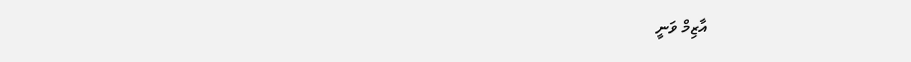އާޒިމް ވަނީ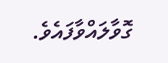ގޮވާލައްވާފައެވެ.